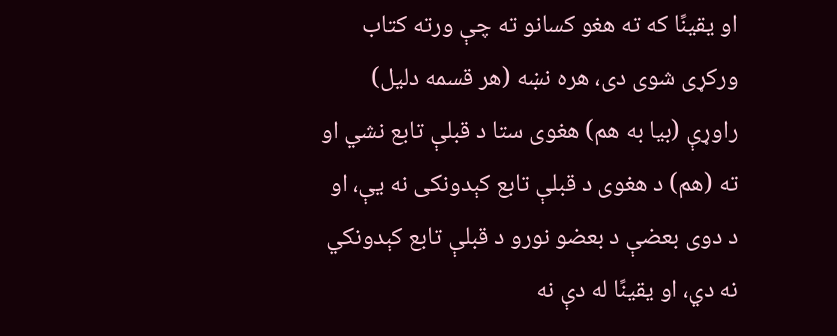او یقینًا كه ته هغو كسانو ته چې ورته كتاب وركړى شوى دى، هره نښه (هر قسمه دلیل) راوړې (بیا به هم) هغوى ستا د قبلې تابع نشي او ته (هم) د هغوى د قبلې تابع كېدونكى نه يې، او د دوى بعضې د بعضو نورو د قبلې تابع كېدونكي نه دي، او یقینًا له دې نه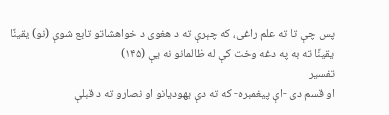پس چې تا ته علم راغى، كه چېرې ته د هغوى د خواهشاتو تابع شوې (نو) یقینًا یقینًا ته به په دغه وخت كې له ظالمانو نه يې (۱۴۵)
تفسیر
او قسم دی -اې پیغمبره- که ته دې یهودیانو او نصارو ته د قبلې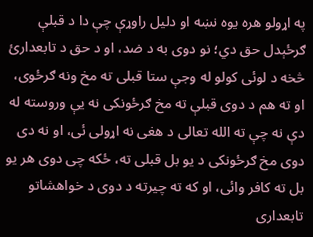په اړولو هره یوه نښه او دلیل راوړې چې دا د قبلې ګرځېدل حق دي؛ نو دوی به د ضد، او د حق د تابعدارئ څخه د لوئی کولو له وجې ستا قبلی ته مخ ونه ګرځوی، او ته هم د دوی قبلې ته مخ ګرځونکی نه یې وروسته له دې نه چې ته الله تعالی د هغی نه اړولی ئی، او نه دی دوی مخ ګرځونکی د یو بل قبلی ته، ځکه چی دوی هر یو بل ته کافر وائی، او که ته چیرته د دوی د خواهشاتو تابعداری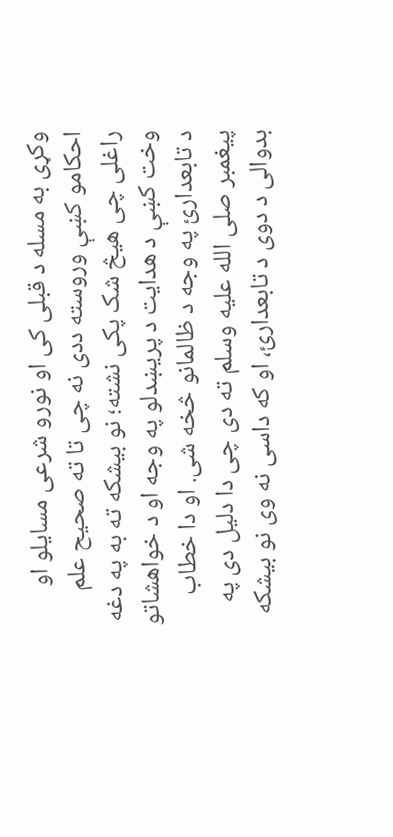وکړی به مسله د قبلی کی او نورو شرعی مسایلو او احکامو کښې وروسته ددی نه چی تا ته صحیح علم راغلی چی هیڅ شک پکی نشته؛ نو بیشکه ته به په دغه وخت کښې د هدایت د پریښدلو په وجه او د خواهشاتو د تابعدارئ په وجه د ظالمانو څخه شی. او دا خطاب پیغمبر صلی الله علیه وسلم ته دی چی دا دلیل دی په بدوالی د دوی د تابعدارئ، او که داسی نه وی نو بیشکه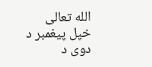الله تعالی خپل پیغمبر د دوی د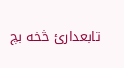تابعدارئ څخه بچ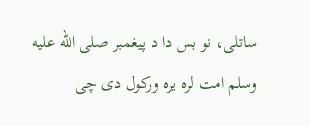ساتلی، نو بس دا د پیغمبر صلی الله علیه وسلم امت لره یره ورکول دی چی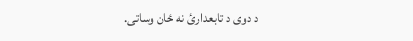د دوی د تابعدارئ نه ځان وساتی.